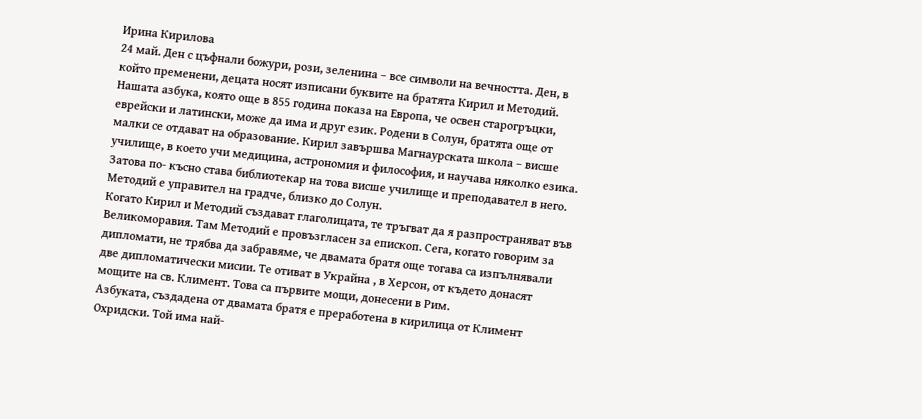Ирина Кирилова
24 май. Ден с цъфнали божури, рози, зеленина – все символи на вечността. Ден, в който пременени, децата носят изписани буквите на братята Кирил и Методий. Нашата азбука, която още в 855 година показа на Европа, че освен старогръцки, еврейски и латински, може да има и друг език. Родени в Солун, братята още от малки се отдават на образование. Кирил завършва Магнаурската школа – висше училище, в което учи медицина, астрономия и философия, и научава няколко езика. Затова по- късно става библиотекар на това висше училище и преподавател в него. Методий е управител на градче, близко до Солун.
Когато Кирил и Методий създават глаголицата, те тръгват да я разпространяват във Великоморавия. Там Методий е провъзгласен за епископ. Сега, когато говорим за дипломати, не трябва да забравяме, че двамата братя още тогава са изпълнявали две дипломатически мисии. Те отиват в Украйна , в Херсон, от където донасят мощите на св. Климент. Това са първите мощи, донесени в Рим.
Азбуката, създадена от двамата братя е преработена в кирилица от Климент Охридски. Той има най-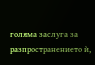голяма заслуга за разпространението ѝ,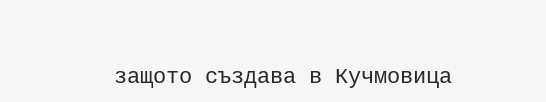защото създава в Кучмовица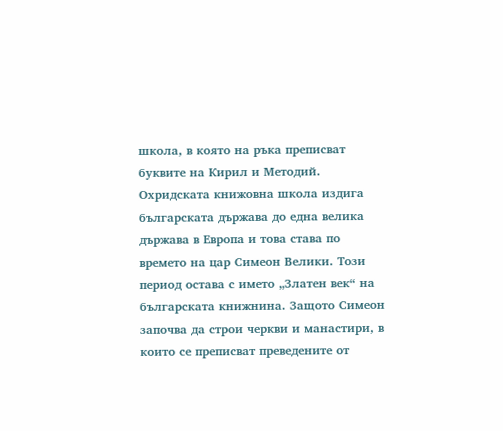школа, в която на ръка преписват буквите на Кирил и Методий. Охридската книжовна школа издига българската държава до една велика държава в Европа и това става по времето на цар Симеон Велики. Този период остава с името „Златен век“ на българската книжнина. Защото Симеон започва да строи черкви и манастири, в които се преписват преведените от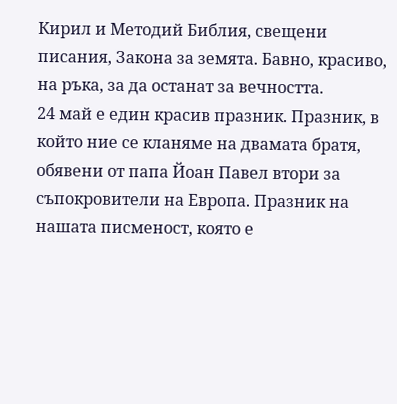Кирил и Методий Библия, свещени писания, Закона за земята. Бавно, красиво, на ръка, за да останат за вечността.
24 май е един красив празник. Празник, в който ние се кланяме на двамата братя, обявени от папа Йоан Павел втори за съпокровители на Европа. Празник на нашата писменост, която е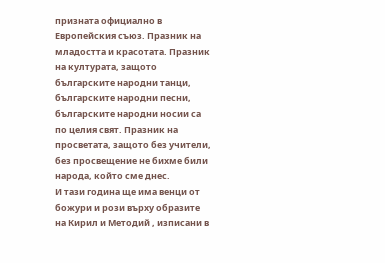призната официално в Европейския съюз. Празник на младостта и красотата. Празник на културата, защото българските народни танци, българските народни песни, българските народни носии са по целия свят. Празник на просветата, защото без учители, без просвещение не бихме били народа, който сме днес.
И тази година ще има венци от божури и рози върху образите на Кирил и Методий , изписани в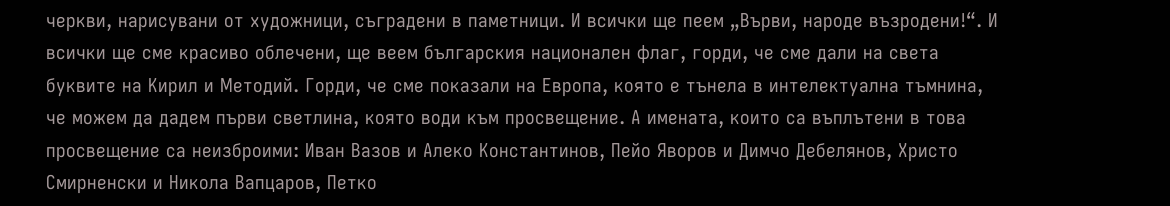черкви, нарисувани от художници, съградени в паметници. И всички ще пеем „Върви, народе възродени!“. И всички ще сме красиво облечени, ще веем българския национален флаг, горди, че сме дали на света буквите на Кирил и Методий. Горди, че сме показали на Европа, която е тънела в интелектуална тъмнина, че можем да дадем първи светлина, която води към просвещение. А имената, които са въплътени в това просвещение са неизброими: Иван Вазов и Алеко Константинов, Пейо Яворов и Димчо Дебелянов, Христо Смирненски и Никола Вапцаров, Петко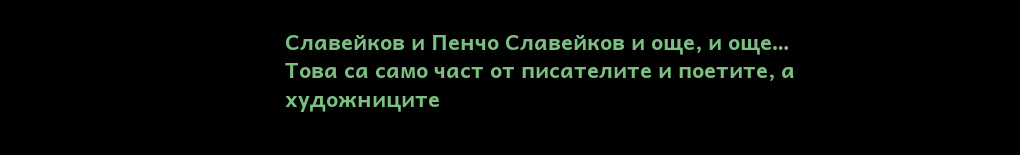Славейков и Пенчо Славейков и още, и още…
Това са само част от писателите и поетите, а художниците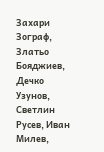Захари Зограф, Златьо Бояджиев, Дечко Узунов, Светлин Русев, Иван Милев,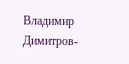Владимир Димитров-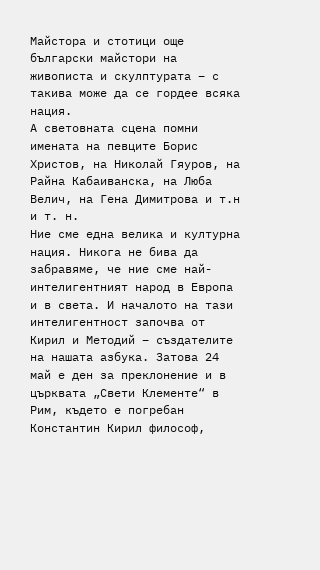Майстора и стотици още български майстори на живописта и скулптурата – с такива може да се гордее всяка нация.
А световната сцена помни имената на певците Борис Христов, на Николай Гяуров, на Райна Кабаиванска, на Люба Велич, на Гена Димитрова и т.н и т. н.
Ние сме една велика и културна нация. Никога не бива да забравяме, че ние сме най-интелигентният народ в Европа и в света. И началото на тази интелигентност започва от Кирил и Методий – създателите на нашата азбука. Затова 24 май е ден за преклонение и в църквата „Свети Клементе“ в Рим, където е погребан Константин Кирил философ,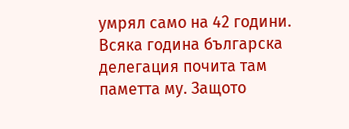умрял само на 42 години. Всяка година българска делегация почита там паметта му. Защото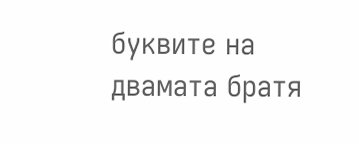буквите на двамата братя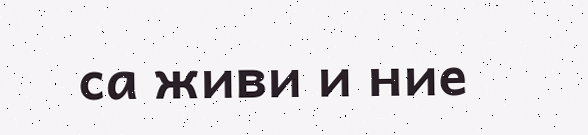са живи и ние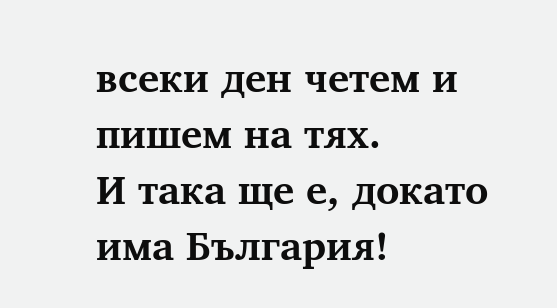всеки ден четем и пишем на тях.
И така ще е, докато има България!